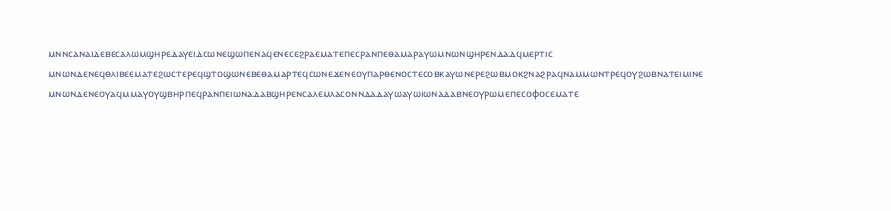ⲙⲛⲛⲥⲁⲛⲁⲓⲇⲉⲃⲉⲥⲁⲗⲱⲙϣⲏⲣⲉⲇⲁⲩⲉⲓⲇⲥⲱⲛⲉϣⲱⲡⲉⲛⲁϥⲉⲛⲉⲥⲉϩⲣⲁⲉⲙⲁⲧⲉⲡⲉⲥⲣⲁⲛⲡⲉⲑⲁⲙⲁⲣⲁⲩⲱⲙⲛⲱⲛϣⲏⲣⲉⲛⲇⲁⲇϥⲙⲉⲣⲧⲓⲥ
ⲙⲛⲱⲛⲇⲉⲛⲉϥⲑⲗⲓⲃⲉⲉⲙⲁⲧⲉϩⲱⲥⲧⲉⲣⲉϥϣⲧⲟϣⲱⲛⲉⲃⲉⲑⲁⲙⲁⲣⲧⲉϥⲥⲱⲛⲉϫⲉⲛⲉⲟⲩⲡⲁⲣⲑⲉⲛⲟⲥⲧⲉⲥⲟⲃⲕⲁⲩⲱⲛⲉⲣⲉϩⲱⲃⲙⲟⲕϩⲛⲁϩⲣⲁϥⲛⲁⲙⲙⲱⲛⲧⲣⲉϥⲟⲩϩⲱⲃⲛⲁⲧⲉⲓⲙⲓⲛⲉ
ⲙⲛⲱⲛⲇⲉⲛⲉⲟⲩⲁϥⲙⲙⲁⲩⲟⲩϣⲃⲏⲣⲡⲉϥⲣⲁⲛⲡⲉⲓⲱⲛⲁⲇⲁⲃϣⲏⲣⲉⲛⲥⲁⲗⲉⲙⲗⲁⲥⲟⲛⲛⲇⲁⲇⲁⲩⲱⲁⲩⲱⲓⲱⲛⲁⲇⲁⲃⲛⲉⲟⲩⲣⲱⲙⲉⲡⲉⲥⲟⲫⲟⲥⲉⲙⲁⲧⲉ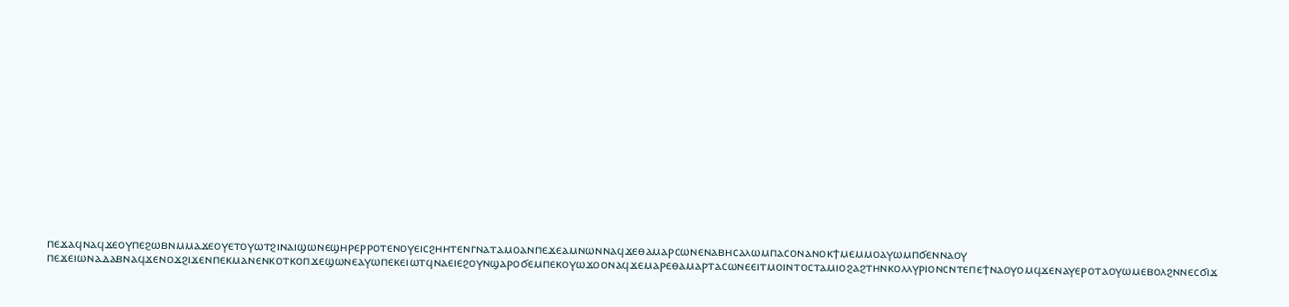ⲡⲉϫⲁϥⲛⲁϥϫⲉⲟⲩⲡⲉϩⲱⲃⲛⲙⲙⲁϫⲉⲟⲩⲉⲧⲟⲩⲱⲧϩⲓⲛⲁⲓϣⲱⲛⲉϣⲏⲣⲉⲣⲣⲟⲧⲉⲛⲟⲩⲉⲓⲥϩⲏⲏⲧⲉⲛⲅⲛⲁⲧⲁⲙⲟⲁⲛⲡⲉϫⲉⲁⲙⲛⲱⲛⲛⲁϥϫⲉⲑⲁⲙⲁⲣⲥⲱⲛⲉⲛⲁⲃⲏⲥⲁⲗⲱⲙⲡⲁⲥⲟⲛⲁⲛⲟⲕϯⲙⲉⲙⲙⲟⲁⲩⲱⲙⲡϭⲉⲛⲛⲁⲟⲩ
ⲡⲉϫⲉⲓⲱⲛⲁⲇⲁⲃⲛⲁϥϫⲉⲛⲟϫϩⲓϫⲉⲛⲡⲉⲕⲙⲁⲛⲉⲛⲕⲟⲧⲕⲟⲡϫⲉϣⲱⲛⲉⲁⲩⲱⲡⲉⲕⲉⲓⲱⲧϥⲛⲁⲉⲓⲉϩⲟⲩⲛϣⲁⲣⲟϭⲉⲙⲡⲉⲕⲟⲩⲱϫⲟⲟⲛⲁϥϫⲉⲙⲁⲣⲉⲑⲁⲙⲁⲣⲧⲁⲥⲱⲛⲉⲉⲓⲧⲙⲟⲓⲛⲧⲟⲥⲧⲁⲙⲓⲟϩⲁϩⲧⲏⲛⲕⲟⲗⲗⲩⲣⲓⲟⲛⲥⲛⲧⲉⲡⲉϯⲛⲁⲟⲩⲟⲙϥϫⲉⲛⲁⲩⲉⲣⲟⲧⲁⲟⲩⲱⲙⲉⲃⲟⲗϩⲛⲛⲉⲥϭⲓϫ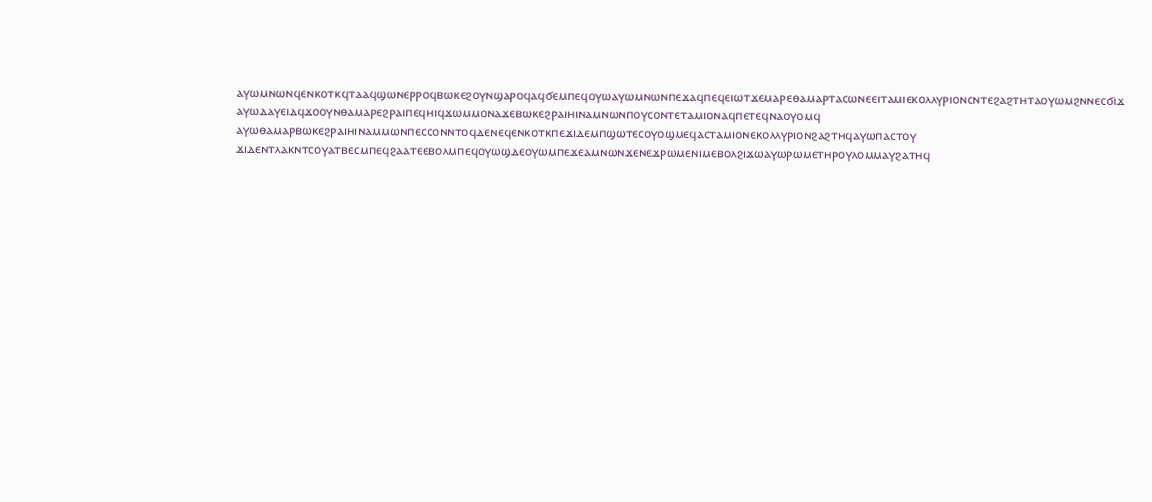ⲁⲩⲱⲙⲛⲱⲛϥⲉⲛⲕⲟⲧⲕϥⲧⲁⲁϥϣⲱⲛⲉⲣⲣⲟϥⲃⲱⲕⲉϩⲟⲩⲛϣⲁⲣⲟϥⲁϥϭⲉⲙⲡⲉϥⲟⲩⲱⲁⲩⲱⲙⲛⲱⲛⲡⲉϫⲁϥⲡⲉϥⲉⲓⲱⲧϫⲉⲙⲁⲣⲉⲑⲁⲙⲁⲣⲧⲁⲥⲱⲛⲉⲉⲓⲧⲁⲙⲓⲉⲕⲟⲗⲗⲩⲣⲓⲟⲛⲥⲛⲧⲉϩⲁϩⲧⲏⲧⲁⲟⲩⲱⲙϩⲛⲛⲉⲥϭⲓϫ
ⲁⲩⲱⲇⲁⲩⲉⲓⲇϥϫⲟⲟⲩⲛⲑⲁⲙⲁⲣⲉϩⲣⲁⲓⲡⲉϥⲏⲓϥϫⲱⲙⲙⲟⲛⲁϫⲉⲃⲱⲕⲉϩⲣⲁⲓⲏⲓⲛⲁⲙⲛⲱⲛⲡⲟⲩⲥⲟⲛⲧⲉⲧⲁⲙⲓⲟⲛⲁϥⲡⲉⲧⲉϥⲛⲁⲟⲩⲟⲙϥ
ⲁⲩⲱⲑⲁⲙⲁⲣⲃⲱⲕⲉϩⲣⲁⲓⲏⲓⲛⲁⲙⲙⲱⲛⲡⲉⲥⲥⲟⲛⲛⲧⲟϥⲇⲉⲛⲉϥⲉⲛⲕⲟⲧⲕⲡⲉϫⲓⲇⲉⲙⲡϣⲱⲧⲉⲥⲟⲩⲟϣⲙⲉϥⲁⲥⲧⲁⲙⲓⲟⲛⲉⲕⲟⲗⲗⲩⲣⲓⲟⲛϩⲁϩⲧⲏϥⲁⲩⲱⲡⲁⲥⲧⲟⲩ
ϫⲓⲇⲉⲛⲧⲗⲁⲕⲛⲧⲥⲟⲩⲁⲧⲃⲉⲥⲙⲡⲉϥϩⲁⲁⲧⲉⲉⲃⲟⲗⲙⲡⲉϥⲟⲩⲱϣⲇⲉⲟⲩⲱⲙⲡⲉϫⲉⲁⲙⲛⲱⲛϫⲉⲛⲉϫⲣⲱⲙⲉⲛⲓⲙⲉⲃⲟⲗϩⲓϫⲱⲁⲩⲱⲣⲱⲙⲉⲧⲏⲣⲟⲩⲗⲟⲙⲙⲁⲩϩⲁⲧⲏϥ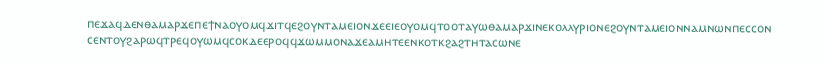ⲡⲉϫⲁϥⲇⲉⲛⲑⲁⲙⲁⲣϫⲉⲡⲉϯⲛⲁⲟⲩⲟⲙϥϫⲓⲧϥⲉϩⲟⲩⲛⲧⲁⲙⲉⲓⲟⲛϫⲉⲉⲓⲉⲟⲩⲟⲙϥⲧⲟⲟⲧⲁⲩⲱⲑⲁⲙⲁⲣϫⲓⲛⲉⲕⲟⲗⲗⲩⲣⲓⲟⲛⲉϩⲟⲩⲛⲧⲁⲙⲉⲓⲟⲛⲛⲁⲙⲛⲱⲛⲡⲉⲥⲥⲟⲛ
ⲥⲉⲛⲧⲟⲩϩⲁⲣⲱϥⲧⲣⲉϥⲟⲩⲱⲙϥⲥⲟⲕⲇⲉⲉⲣⲟϥϥϫⲱⲙⲙⲟⲛⲁϫⲉⲁⲙⲏⲧⲉⲉⲛⲕⲟⲧⲕϩⲁϩⲧⲏⲧⲁⲥⲱⲛⲉ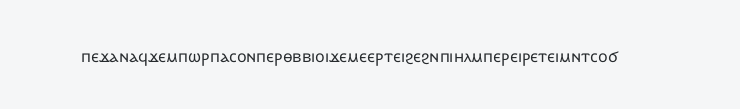ⲡⲉϫⲁⲛⲁϥϫⲉⲙⲡⲱⲣⲡⲁⲥⲟⲛⲡⲉⲣⲑⲃⲃⲓⲟⲓϫⲉⲙⲉⲉⲣⲧⲉⲓϩⲉϩⲛⲡⲓⲏⲗⲙⲡⲉⲣⲉⲓⲣⲉⲧⲉⲓⲙⲛⲧⲥⲟϭ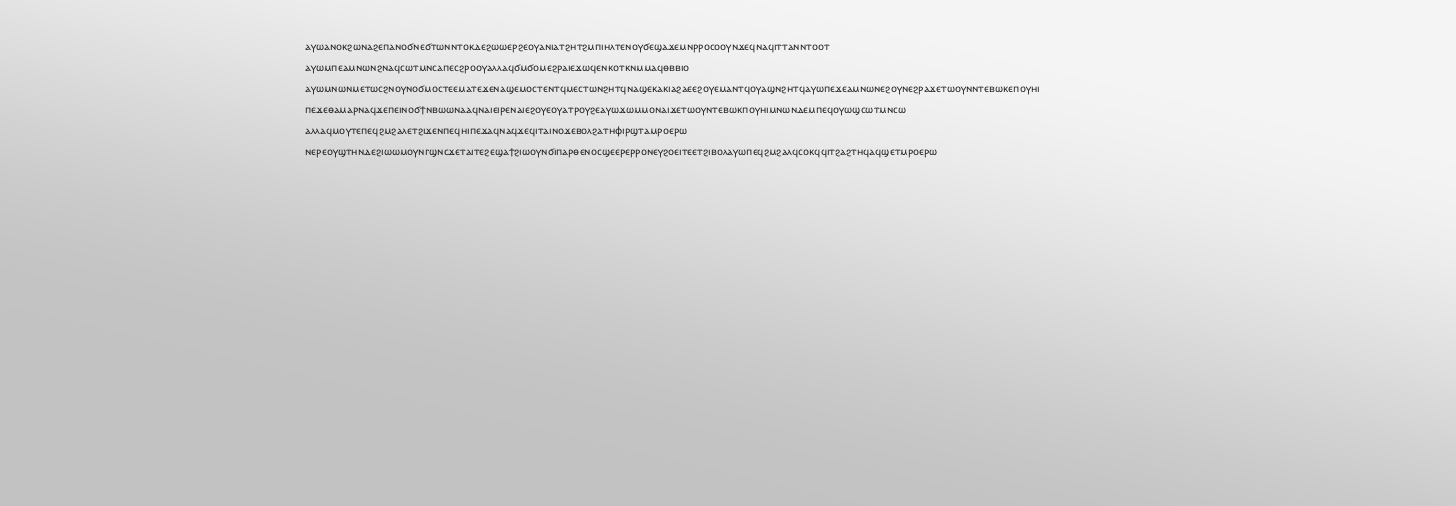ⲁⲩⲱⲁⲛⲟⲕϩⲱⲛⲁϩⲉⲡⲁⲛⲟϭⲛⲉϭⲧⲱⲛⲛⲧⲟⲕⲇⲉϩⲱⲱⲉⲣϩⲉⲟⲩⲁⲛⲓⲁⲧϩⲏⲧϩⲙⲡⲓⲏⲗⲧⲉⲛⲟⲩϭⲉϣⲁϫⲉⲙⲛⲣⲣⲟⲥⲟⲟⲩⲛϫⲉϥⲛⲁϥⲓⲧⲧⲁⲛⲛⲧⲟⲟⲧ
ⲁⲩⲱⲙⲡⲉⲁⲙⲛⲱⲛϩⲛⲁϥⲥⲱⲧⲙⲛⲥⲁⲡⲉⲥϩⲣⲟⲟⲩⲁⲗⲗⲁϥϭⲙϭⲟⲙⲉϩⲣⲁⲓⲉϫⲱϥⲉⲛⲕⲟⲧⲕⲛⲙⲙⲁϥⲑⲃⲃⲓⲟ
ⲁⲩⲱⲙⲛⲱⲛⲙⲉⲧⲱⲥϩⲛⲟⲩⲛⲟϭⲙⲟⲥⲧⲉⲉⲙⲁⲧⲉϫⲉⲛⲁϣⲉⲙⲟⲥⲧⲉⲛⲧϥⲙⲉⲥⲧⲱⲛϩⲏⲧϥⲛⲁϣⲉⲕⲁⲕⲓⲁϩⲁⲉⲉϩⲟⲩⲉⲙⲁⲛⲧϥⲟⲩⲁϣⲛϩⲏⲧϥⲁⲩⲱⲡⲉϫⲉⲁⲙⲛⲱⲛⲉϩⲟⲩⲛⲉϩⲣⲁϫⲉⲧⲱⲟⲩⲛⲛⲧⲉⲃⲱⲕⲉⲡⲟⲩⲏⲓ
ⲡⲉϫⲉⲑⲁⲙⲁⲣⲛⲁϥϫⲉⲡⲉⲓⲛⲟϭϯⲛⲃⲱⲱⲛⲁⲁϥⲛⲁⲓⲉⲓⲣⲉⲛⲁⲓⲉϩⲟⲩⲉⲟⲩⲁⲧⲣⲟⲩϩⲉⲁⲩⲱϫⲱⲙⲙⲟⲛⲁⲓϫⲉⲧⲱⲟⲩⲛⲧⲉⲃⲱⲕⲡⲟⲩⲏⲓⲙⲛⲱⲛⲇⲉⲙⲡⲉϥⲟⲩⲱϣⲥⲱⲧⲙⲛⲥⲱ
ⲁⲗⲗⲁϥⲙⲟⲩⲧⲉⲡⲉϥϩⲙϩⲁⲗⲉⲧϩⲓϫⲉⲛⲡⲉϥⲏⲓⲡⲉϫⲁϥⲛⲁϥϫⲉϥⲓⲧⲁⲓⲛⲟϫⲉⲃⲟⲗϩⲁⲧⲏⲫⲓⲣϣⲧⲁⲙⲣⲟⲉⲣⲱ
ⲛⲉⲣⲉⲟⲩϣⲧⲏⲛⲇⲉϩⲓⲱⲱⲙⲟⲩⲛⲅϣⲛⲥϫⲉⲧⲁⲓⲧⲉϩⲉϣⲁϯϩⲓⲱⲟⲩⲛϭⲓⲡⲁⲣⲑⲉⲛⲟⲥϣⲉⲉⲣⲉⲣⲣⲟⲛⲉⲩϩⲟⲉⲓⲧⲉⲉⲧϩⲓⲃⲟⲗⲁⲩⲱⲡⲉϥϩⲙϩⲁⲗϥⲥⲟⲕϥϥⲓⲧϩⲁϩⲧⲏϥⲁϥϣⲉⲧⲙⲣⲟⲉⲣⲱ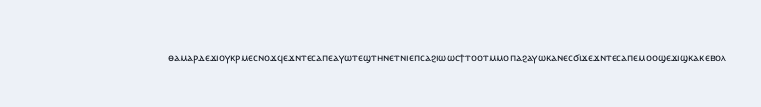ⲑⲁⲙⲁⲣⲇⲉϫⲓⲟⲩⲕⲣⲙⲉⲥⲛⲟϫϥⲉϫⲛⲧⲉⲥⲁⲡⲉⲁⲩⲱⲧⲉϣⲧⲏⲛⲉⲧⲛⲓⲉⲡⲥⲁϩⲓⲱⲱⲥϯⲧⲟⲟⲧⲙⲙⲟⲡⲁϩⲁⲩⲱⲕⲁⲛⲉⲥϭⲓϫⲉϫⲛⲧⲉⲥⲁⲡⲉⲙⲟⲟϣⲉϫⲓϣⲕⲁⲕⲉⲃⲟⲗ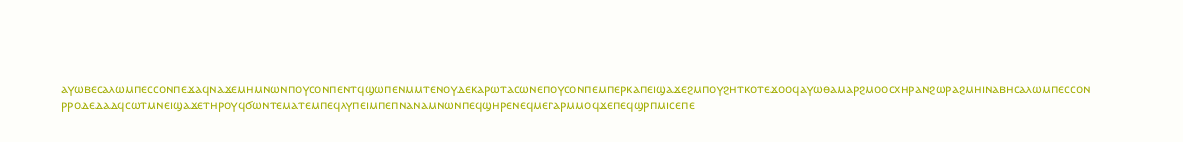ⲁⲩⲱⲃⲉⲥⲁⲗⲱⲙⲡⲉⲥⲥⲟⲛⲡⲉϫⲁϥⲛⲁϫⲉⲙⲏⲙⲛⲱⲛⲡⲟⲩⲥⲟⲛⲡⲉⲛⲧϥϣⲱⲡⲉⲛⲙⲙⲧⲉⲛⲟⲩⲇⲉⲕⲁⲣⲱⲧⲁⲥⲱⲛⲉⲡⲟⲩⲥⲟⲛⲡⲉⲙⲡⲉⲣⲕⲁⲡⲉⲓϣⲁϫⲉϩⲙⲡⲟⲩϩⲏⲧⲕⲟⲧⲉϫⲟⲟϥⲁⲩⲱⲑⲁⲙⲁⲣϩⲙⲟⲟⲥⲭⲏⲣⲁⲛϩⲱⲣⲁϩⲙⲏⲓⲛⲁⲃⲏⲥⲁⲗⲱⲙⲡⲉⲥⲥⲟⲛ
ⲣⲣⲟⲇⲉⲇⲁⲇϥⲥⲱⲧⲙⲛⲉⲓϣⲁϫⲉⲧⲏⲣⲟⲩϥϭⲱⲛⲧⲉⲙⲁⲧⲉⲙⲡⲉϥⲗⲩⲡⲉⲓⲙⲡⲉⲡⲛⲁⲛⲁⲙⲛⲱⲛⲡⲉϥϣⲏⲣⲉⲛⲉϥⲙⲉⲅⲁⲣⲙⲙⲟϥϫⲉⲡⲉϥϣⲣⲡⲙⲓⲥⲉⲡⲉ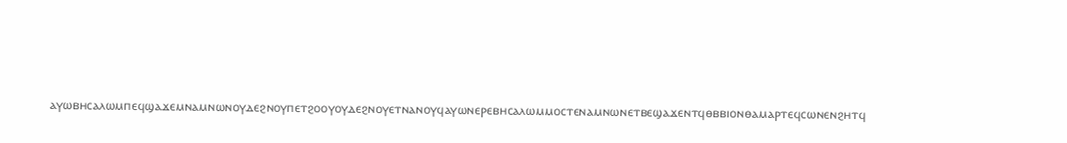ⲁⲩⲱⲃⲏⲥⲁⲗⲱⲙⲡⲉϥϣⲁϫⲉⲙⲛⲁⲙⲛⲱⲛⲟⲩⲇⲉϩⲛⲟⲩⲡⲉⲧϩⲟⲟⲩⲟⲩⲇⲉϩⲛⲟⲩⲉⲧⲛⲁⲛⲟⲩϥⲁⲩⲱⲛⲉⲣⲉⲃⲏⲥⲁⲗⲱⲙⲙⲟⲥⲧⲉⲛⲁⲙⲛⲱⲛⲉⲧⲃⲉϣⲁϫⲉⲛⲧϥⲑⲃⲃⲓⲟⲛⲑⲁⲙⲁⲣⲧⲉϥⲥⲱⲛⲉⲛϩⲏⲧϥ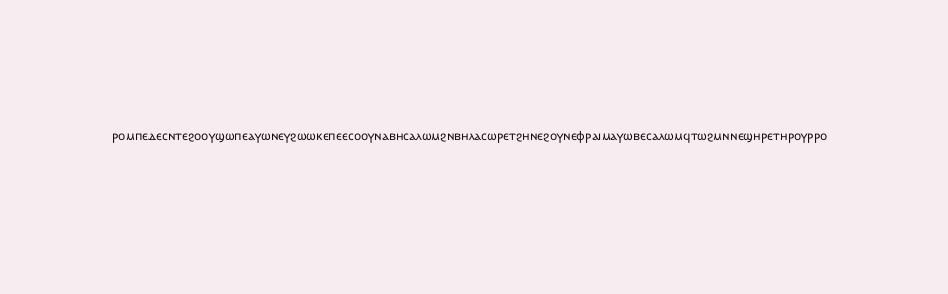ⲣⲟⲙⲡⲉⲇⲉⲥⲛⲧⲉϩⲟⲟⲩϣⲱⲡⲉⲁⲩⲱⲛⲉⲩϩⲱⲱⲕⲉⲡⲉⲉⲥⲟⲟⲩⲛⲁⲃⲏⲥⲁⲗⲱⲙϩⲛⲃⲏⲗⲁⲥⲱⲣⲉⲧϩⲏⲛⲉϩⲟⲩⲛⲉⲫⲣⲁⲓⲙⲁⲩⲱⲃⲉⲥⲁⲗⲱⲙϥⲧⲱϩⲙⲛⲛⲉϣⲏⲣⲉⲧⲏⲣⲟⲩⲣⲣⲟ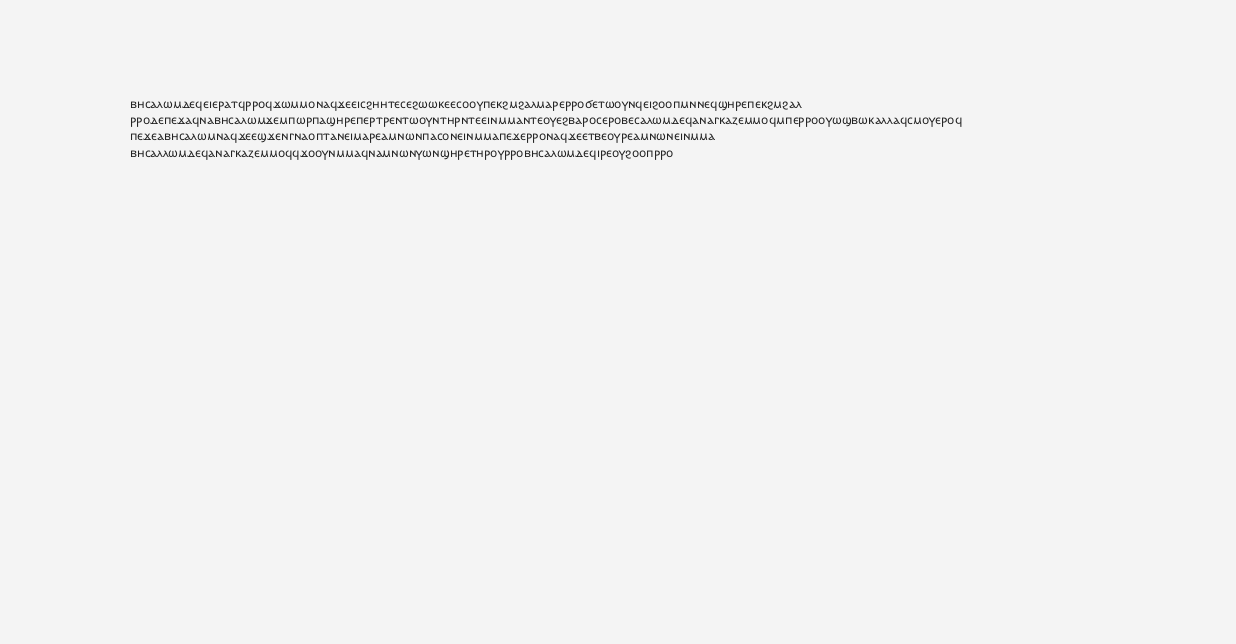ⲃⲏⲥⲁⲗⲱⲙⲇⲉϥⲉⲓⲉⲣⲁⲧϥⲣⲣⲟϥϫⲱⲙⲙⲟⲛⲁϥϫⲉⲉⲓⲥϩⲏⲏⲧⲉⲥⲉϩⲱⲱⲕⲉⲉⲥⲟⲟⲩⲡⲉⲕϩⲙϩⲁⲗⲙⲁⲣⲉⲣⲣⲟϭⲉⲧⲱⲟⲩⲛϥⲉⲓϩⲟⲟⲡⲙⲛⲛⲉϥϣⲏⲣⲉⲡⲉⲕϩⲙϩⲁⲗ
ⲣⲣⲟⲇⲉⲡⲉϫⲁϥⲛⲁⲃⲏⲥⲁⲗⲱⲙϫⲉⲙⲡⲱⲣⲡⲁϣⲏⲣⲉⲡⲉⲣⲧⲣⲉⲛⲧⲱⲟⲩⲛⲧⲏⲣⲛⲧⲉⲉⲓⲛⲙⲙⲁⲛⲧⲉⲟⲩⲉϩⲃⲁⲣⲟⲥⲉⲣⲟⲃⲉⲥⲁⲗⲱⲙⲇⲉϥⲁⲛⲁⲅⲕⲁⲍⲉⲙⲙⲟϥⲙⲡⲉⲣⲣⲟⲟⲩⲱϣⲃⲱⲕⲁⲗⲗⲁϥⲥⲙⲟⲩⲉⲣⲟϥ
ⲡⲉϫⲉⲁⲃⲏⲥⲁⲗⲱⲙⲛⲁϥϫⲉⲉϣϫⲉⲛⲅⲛⲁⲟⲡⲧⲁⲛⲉⲓⲙⲁⲣⲉⲁⲙⲛⲱⲛⲡⲁⲥⲟⲛⲉⲓⲛⲙⲙⲁⲡⲉϫⲉⲣⲣⲟⲛⲁϥϫⲉⲉⲧⲃⲉⲟⲩⲣⲉⲁⲙⲛⲱⲛⲉⲓⲛⲙⲙⲁ
ⲃⲏⲥⲁⲗⲗⲱⲙⲇⲉϥⲁⲛⲁⲅⲕⲁⲍⲉⲙⲙⲟϥϥϫⲟⲟⲩⲛⲙⲙⲁϥⲛⲁⲙⲛⲱⲛⲩⲱⲛϣⲏⲣⲉⲧⲏⲣⲟⲩⲣⲣⲟⲃⲏⲥⲁⲗⲱⲙⲇⲉϥⲓⲣⲉⲟⲩϩⲟⲟⲡⲣⲣⲟ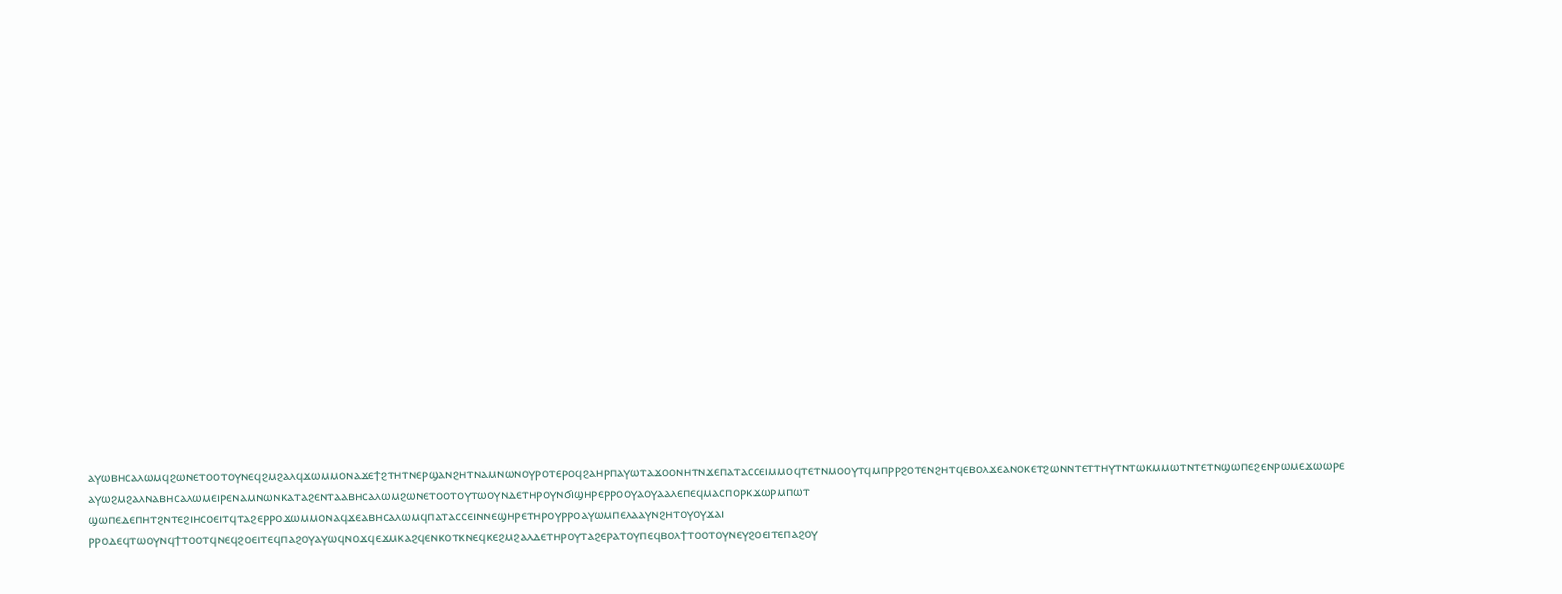ⲁⲩⲱⲃⲏⲥⲁⲗⲱⲙϥϩⲱⲛⲉⲧⲟⲟⲧⲟⲩⲛⲉϥϩⲙϩⲁⲗϥϫⲱⲙⲙⲟⲛⲁϫⲉϯϩⲧⲏⲧⲛⲉⲣϣⲁⲛϩⲏⲧⲛⲁⲙⲛⲱⲛⲟⲩⲣⲟⲧⲉⲣⲟϥϩⲁⲏⲣⲡⲁⲩⲱⲧⲁϫⲟⲟⲛⲏⲧⲛϫⲉⲡⲁⲧⲁⲥⲥⲉⲓⲙⲙⲟϥⲧⲉⲧⲛⲙⲟⲟⲩⲧϥⲙⲡⲣⲣϩⲟⲧⲉⲛϩⲏⲧϥⲉⲃⲟⲗϫⲉⲁⲛⲟⲕⲉⲧϩⲱⲛⲛⲧⲉⲧⲧⲏⲩⲧⲛⲧⲱⲕⲙⲙⲱⲧⲛⲧⲉⲧⲛϣⲱⲡⲉϩⲉⲛⲣⲱⲙⲉϫⲱⲱⲣⲉ
ⲁⲩⲱϩⲙϩⲁⲗⲛⲁⲃⲏⲥⲁⲗⲱⲙⲉⲓⲣⲉⲛⲁⲙⲛⲱⲛⲕⲁⲧⲁϩⲉⲛⲧⲁⲁⲃⲏⲥⲁⲗⲱⲙϩⲱⲛⲉⲧⲟⲟⲧⲟⲩⲧⲱⲟⲩⲛⲇⲉⲧⲏⲣⲟⲩⲛϭⲓϣⲏⲣⲉⲣⲣⲟⲟⲩⲁⲟⲩⲁⲁⲗⲉⲡⲉϥⲙⲁⲥⲡⲟⲣⲕϫⲱⲣⲙⲡⲱⲧ
ϣⲱⲡⲉⲇⲉⲡⲏⲧϩⲛⲧⲉϩⲓⲏⲥⲟⲉⲓⲧϥⲧⲁϩⲉⲣⲣⲟϫⲱⲙⲙⲟⲛⲁϥϫⲉⲁⲃⲏⲥⲁⲗⲱⲙϥⲡⲁⲧⲁⲥⲥⲉⲓⲛⲛⲉϣⲏⲣⲉⲧⲏⲣⲟⲩⲣⲣⲟⲁⲩⲱⲙⲡⲉⲗⲁⲁⲩⲛϩⲏⲧⲟⲩⲟⲩϫⲁⲓ
ⲣⲣⲟⲇⲉϥⲧⲱⲟⲩⲛϥϯⲧⲟⲟⲧϥⲛⲉϥϩⲟⲉⲓⲧⲉϥⲡⲁϩⲟⲩⲁⲩⲱϥⲛⲟϫϥⲉϫⲙⲕⲁϩϥⲉⲛⲕⲟⲧⲕⲛⲉϥⲕⲉϩⲙϩⲁⲗⲇⲉⲧⲏⲣⲟⲩⲧⲁϩⲉⲣⲁⲧⲟⲩⲡⲉϥⲃⲟⲗϯⲧⲟⲟⲧⲟⲩⲛⲉⲩϩⲟⲉⲓⲧⲉⲡⲁϩⲟⲩ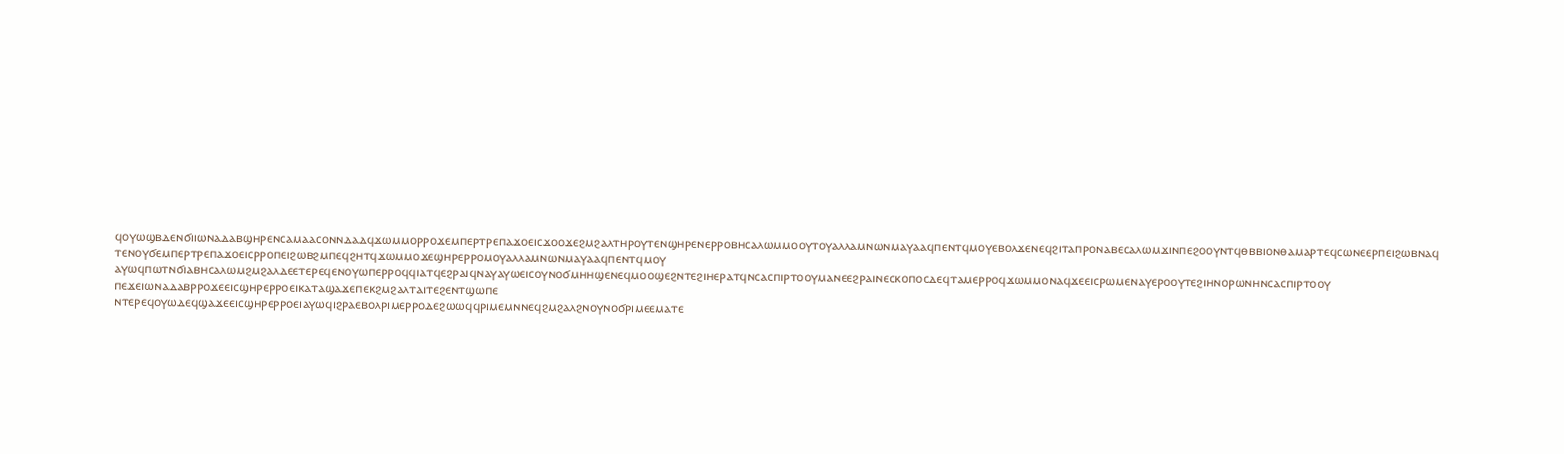ϥⲟⲩⲱϣⲃⲇⲉⲛϭⲓⲓⲱⲛⲁⲇⲁⲃϣⲏⲣⲉⲛⲥⲁⲙⲁⲁⲥⲟⲛⲛⲇⲁⲇϥϫⲱⲙⲙⲟⲣⲣⲟϫⲉⲙⲡⲉⲣⲧⲣⲉⲡⲁϫⲟⲉⲓⲥϫⲟⲟϫⲉϩⲙϩⲁⲗⲧⲏⲣⲟⲩⲧⲉⲛϣⲏⲣⲉⲛⲉⲣⲣⲟⲃⲏⲥⲁⲗⲱⲙⲙⲟⲟⲩⲧⲟⲩⲁⲗⲗⲁⲙⲛⲱⲛⲙⲁⲩⲁⲁϥⲡⲉⲛⲧϥⲙⲟⲩⲉⲃⲟⲗϫⲉⲛⲉϥϩⲓⲧⲁⲡⲣⲟⲛⲁⲃⲉⲥⲁⲗⲱⲙϫⲓⲛⲡⲉϩⲟⲟⲩⲛⲧϥⲑⲃⲃⲓⲟⲛⲑⲁⲙⲁⲣⲧⲉϥⲥⲱⲛⲉⲉⲣⲡⲉⲓϩⲱⲃⲛⲁϥ
ⲧⲉⲛⲟⲩϭⲉⲙⲡⲉⲣⲧⲣⲉⲡⲁϫⲟⲉⲓⲥⲣⲣⲟⲡⲉⲓϩⲱⲃϩⲙⲡⲉϥϩⲏⲧϥϫⲱⲙⲙⲟϫⲉϣⲏⲣⲉⲣⲣⲟⲙⲟⲩⲁⲗⲗⲁⲙⲛⲱⲛⲙⲁⲩⲁⲁϥⲡⲉⲛⲧϥⲙⲟⲩ
ⲁⲩⲱϥⲡⲱⲧⲛϭⲓⲁⲃⲏⲥⲁⲗⲱⲙϩⲙϩⲁⲗⲇⲉⲉⲧⲉⲣⲉϥⲉⲛⲟⲩⲱⲡⲉⲣⲣⲟϥϥⲓⲁⲧϥⲉϩⲣⲁⲓϥⲛⲁⲩⲁⲩⲱⲉⲓⲥⲟⲩⲛⲟϭⲙⲏⲏϣⲉⲛⲉϥⲙⲟⲟϣⲉϩⲛⲧⲉϩⲓⲏⲉⲣⲁⲧϥⲛⲥⲁⲥⲡⲓⲣⲧⲟⲟⲩⲙⲁⲛⲉⲉϩⲣⲁⲓⲛⲉⲥⲕⲟⲡⲟⲥⲇⲉϥⲧⲁⲙⲉⲣⲣⲟϥϫⲱⲙⲙⲟⲛⲁϥϫⲉⲉⲓⲥⲣⲱⲙⲉⲛⲁⲩⲉⲣⲟⲟⲩⲧⲉϩⲓⲏⲛⲟⲣⲱⲛⲏⲛⲥⲁⲥⲡⲓⲣⲧⲟⲟⲩ
ⲡⲉϫⲉⲓⲱⲛⲁⲇⲁⲃⲣⲣⲟϫⲉⲉⲓⲥϣⲏⲣⲉⲣⲣⲟⲉⲓⲕⲁⲧⲁϣⲁϫⲉⲡⲉⲕϩⲙϩⲁⲗⲧⲁⲓⲧⲉϩⲉⲛⲧϣⲱⲡⲉ
ⲛⲧⲉⲣⲉϥⲟⲩⲱⲇⲉϥϣⲁϫⲉⲉⲓⲥϣⲏⲣⲉⲣⲣⲟⲉⲓⲁⲩⲱϥⲓϩⲣⲁⲉⲃⲟⲗⲣⲓⲙⲉⲣⲣⲟⲇⲉϩⲱⲱϥϥⲣⲓⲙⲉⲙⲛⲛⲉϥϩⲙϩⲁⲗϩⲛⲟⲩⲛⲟϭⲣⲓⲙⲉⲉⲙⲁⲧⲉ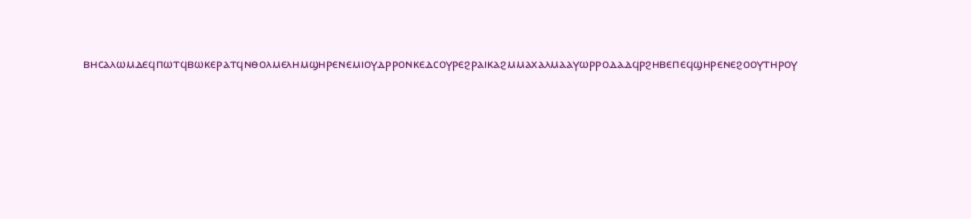ⲃⲏⲥⲁⲗⲱⲙⲇⲉϥⲡⲱⲧϥⲃⲱⲕⲉⲣⲁⲧϥⲛⲑⲟⲗⲙⲉⲗⲏⲙϣⲏⲣⲉⲛⲉⲙⲓⲟⲩⲇⲣⲣⲟⲛⲕⲉⲇⲥⲟⲩⲣⲉϩⲣⲁⲓⲕⲁϩⲙⲙⲁⲭⲁⲗⲙⲁⲁⲩⲱⲣⲣⲟⲇⲁⲇϥⲣϩⲏⲃⲉⲡⲉϥϣⲏⲣⲉⲛⲉϩⲟⲟⲩⲧⲏⲣⲟⲩ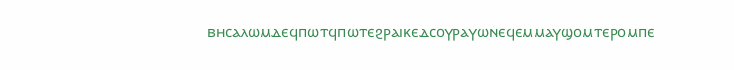ⲃⲏⲥⲁⲗⲱⲙⲇⲉϥⲡⲱⲧϥⲡⲱⲧⲉϩⲣⲁⲓⲕⲉⲇⲥⲟⲩⲣⲁⲩⲱⲛⲉϥⲉⲙⲙⲁⲩϣⲟⲙⲧⲉⲣⲟⲙⲡⲉ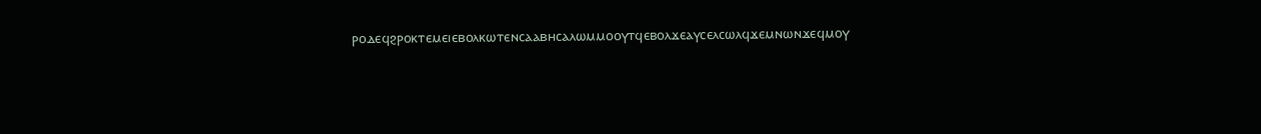ⲣⲟⲇⲉϥϩⲣⲟⲕⲧⲉⲙⲉⲓⲉⲃⲟⲗⲕⲱⲧⲉⲛⲥⲁⲁⲃⲏⲥⲁⲗⲱⲙⲙⲟⲟⲩⲧϥⲉⲃⲟⲗϫⲉⲁⲩⲥⲉⲗⲥⲱⲗϥϫⲉⲙⲛⲱⲛϫⲉϥⲙⲟⲩ